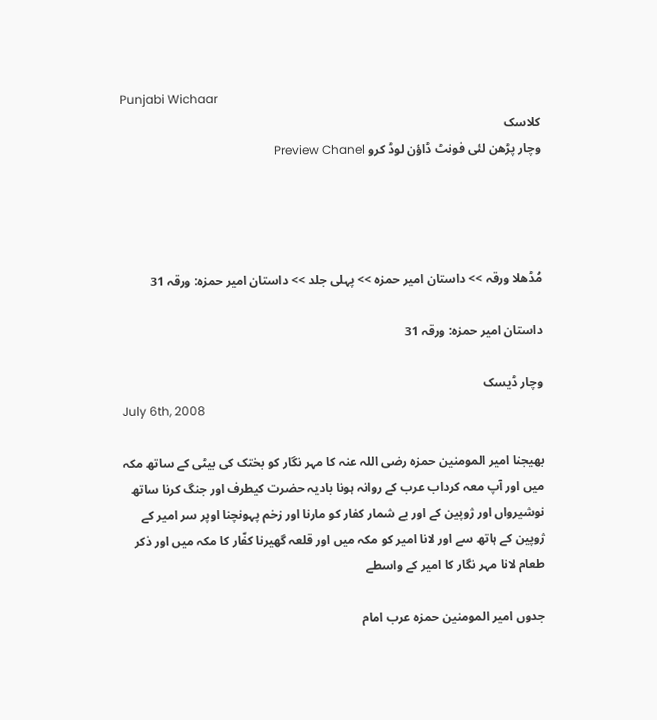Punjabi Wichaar
کلاسک
وچار پڑھن لئی فونٹ ڈاؤن لوڈ کرو Preview Chanel




مُڈھلا ورقہ >> داستان امیر حمزہ >> پہلی جلد >> داستان امیر حمزہ: ورقہ 31

داستان امیر حمزہ: ورقہ 31

وچار ڈیسک
July 6th, 2008

بھیجنا امیر المومنین حمزہ رضی اللہ عنہ کا مہر نگار کو بختک کی بیٹی کے ساتھ مکہ میں اور آپ معہ کرداب عرب کے روانہ ہونا بادیہ حضرت کیطرف اور جنگ کرنا ساتھ نوشیرواں اور ژوپین کے اور بے شمار کفار کو مارنا اور زخم پہونچنا اوپر سر امیر کے ژوپین کے ہاتھ سے اور لانا امیر کو مکہ میں اور قلعہ گھیرنا کفّار کا مکہ میں اور ذکر طعام لانا مہر نگار کا امیر کے واسطے

جدوں امیر المومنین حمزہ عرب امام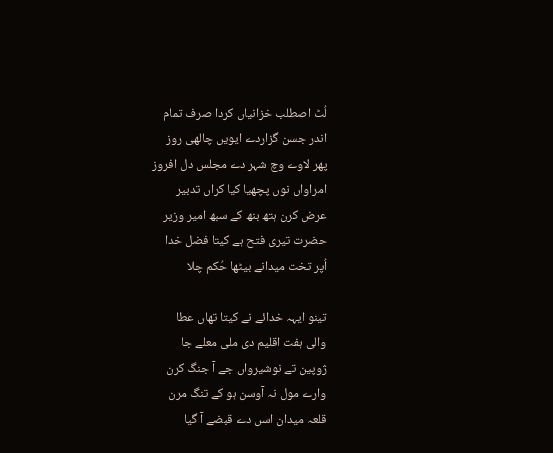لُٹ اصطلب خزانیاں کردا صرف تمام
اندر جسن گزاردے ایویں چالھی روز
پھر لاوے وچ شہر دے مجلس دل افروز
امراواں نوں پچھیا کیا کراں تدبیر
عرض کرن ہتھ بنھ کے سبھ امیر وزیر
حضرت تیری فتح ہے کیتا فضل خدا
اُپر تخت میدانے بیٹھا حُکم چلا

تینو ایہہ خدائے نے کیتا تھاں عطا
والی ہفت اقلیم دی ملی معلے جا
ژوپین تے نوشیرواں جے آ جنگ کرن
وارے مول نہ آوسن ہو کے تنگ مرن
قلعہ میدان اسں دے قبضے آ گیا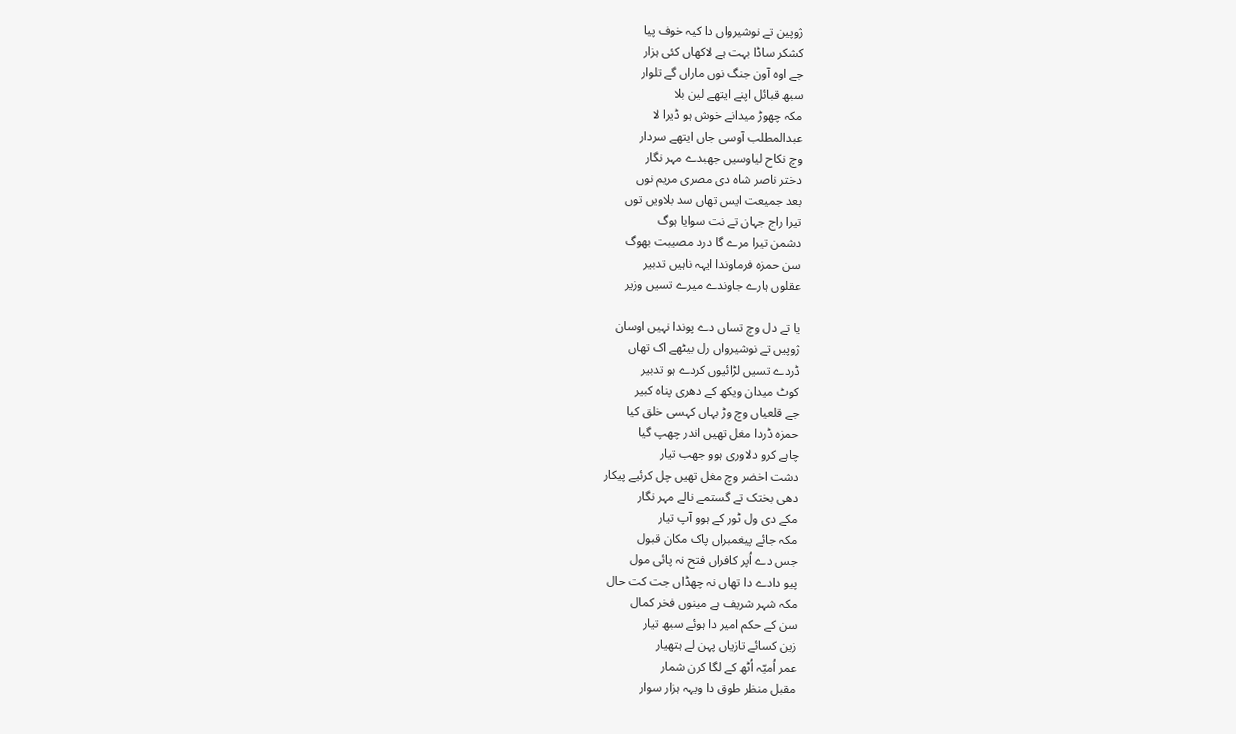ژوپین تے نوشیرواں دا کیہ خوف پیا
کشکر ساڈا بہت ہے لاکھاں کئی ہزار
جے اوہ آون جنگ نوں ماراں گے تلوار
سبھ قبائل اپنے ایتھے لین بلا
مکہ چھوڑ میدانے خوش ہو ڈیرا لا
عبدالمطلب آوسی جاں ایتھے سردار
وچ نکاح لیاوسیں جھبدے مہر نگار
دختر ناصر شاہ دی مصری مریم نوں
بعد جمیعت ایس تھاں سد بلاویں توں
تیرا راج جہان تے نت سوایا ہوگ
دشمن تیرا مرے گا درد مصیبت بھوگ
سن حمزہ فرماوندا ایہہ ناہیں تدبیر
عقلوں ہارے جاوندے میرے تسیں وزیر

یا تے دل وچ تساں دے پوندا نہیں اوسان
ژوپیں تے نوشیرواں رل بیٹھے اک تھاں
ڈردے تسیں لڑائیوں کردے ہو تدبیر
کوٹ میدان ویکھ کے دھری پناہ کبیر
جے قلعیاں وچ وڑ بہاں کہسی خلق کیا
حمزہ ڈردا مغل تھیں اندر چھپ گیا
چاہے کرو دلاوری ہوو جھب تیار
دشت اخضر وچ مغل تھیں چل کرئیے پیکار
دھی بختک تے گستمے نالے مہر نگار
مکے دی ول ٹور کے ہوو آپ تیار
مکہ جائے پیغمبراں پاک مکان قبول
جس دے اُپر کافراں فتح نہ پائی مول
پیو دادے دا تھاں نہ چھڈاں جت کت حال
مکہ شہر شریف ہے مینوں فخر کمال
سن کے حکم امیر دا ہوئے سبھ تیار
زین کسائے تازیاں پہن لے ہتھیار
عمر اُمیّہ اُٹھ کے لگا کرن شمار
مقبل منظر طوق دا ویہہ ہزار سوار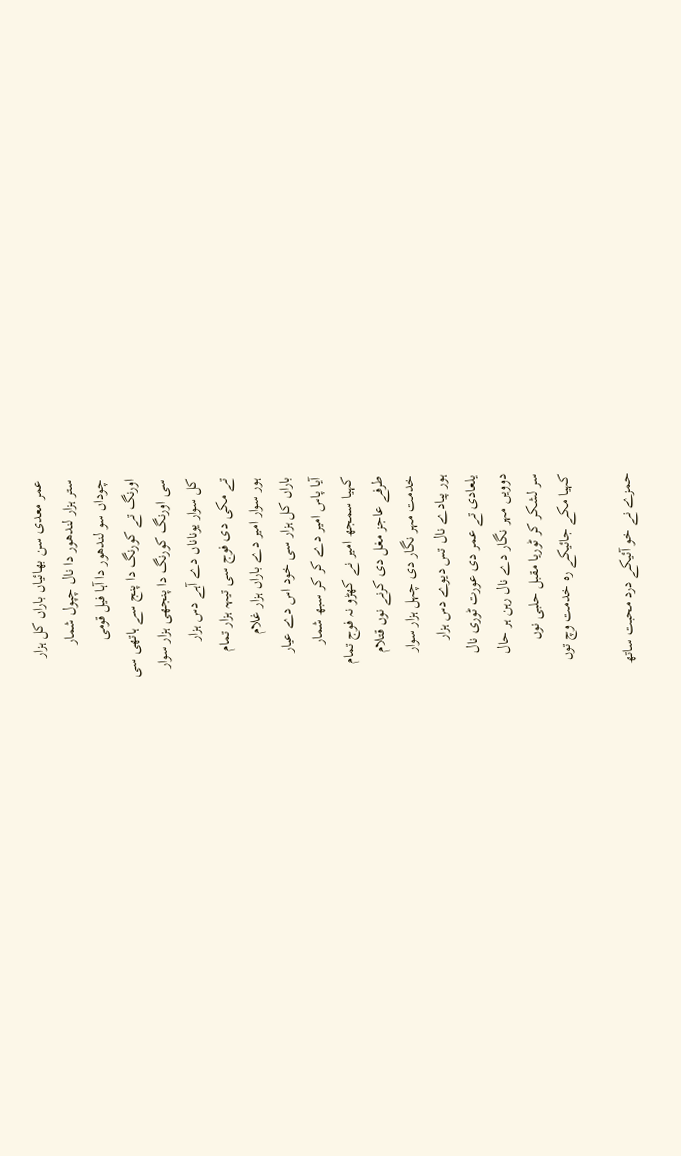عمر معدی سن بھائیاں باراں کل ہزار
ستر ہزار لندھور دا نال چپول شمار
چوداں سو لندھور دا آہا فیل قومی
اورنگ تے کورنگ دا پنج سے ہاتھی سی
سی اورنگ کورنگ دا پنجھی ہزار سوار
کل سوار یوناناں دے آہے دس ہزار
تے مکی دی فوج سی تیہہ ہزار تمام
ہور سوار امیر دے باراں ہزار غلام
باراں کل ہزار سی خود اس دے عیار
آیا پاس امیر دے کر کر سبھ شمار
کہیا سمجھ امیر نے کھڑو نہ فوج تمام
طرفے عاجز مغل دی کرنے نوں قتلام
خدمت مہر نگار دی چہل ہزار سوار
ہور پیادے نال تس دیوے دس ہزار
یلعادی تے عمر دی عورت ٹوری نال
دوویں مہر نگار دے نال رہن ہر حال
سر لشکر کر ٹوریا مقبل حلبی نوں
کہیا مکے جائیکے رہ خدمت وچ توں

حمزے نے خو آئیکے درد محبت ساتھ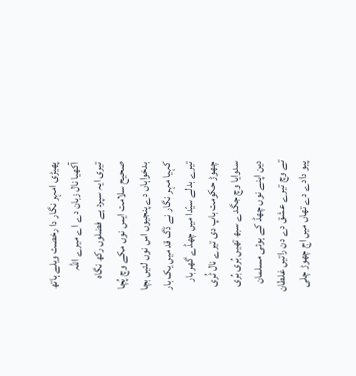پھیڑی امہر نگار دا رخصت ویلے ہاتھ
آکھیا نال زبان دے اے میرے اللہ
تیری ایہ سپرد ہے فضلوں رکھ نگاہ
صحیح سلامت ایس نوں مکے وچ پُچا
بدخواہاں دے پنجیوں اس نوں لئیں بچا
کہیا مہر نگار نے ڈگ قد میں یک بار
تیرے بدلے سیّدا میں چھڈے گھر بار
چھوڑ حکومت باپ دی تیرے نال ٹُری
سدوایا وچ جگدے سبھ تھیں بُری بُری
دین اپنے نوں چھڈ کے ہوئی مسلمان
تے وچ تیرے عشق دے دن راتیں غلطان
پیو دادے دے تھاں میں اج چھوڑ چلی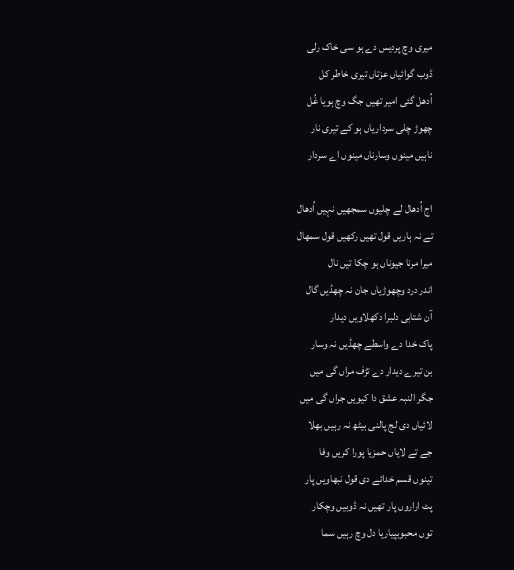میری وچ پردیس دے ہو سی خاک رلی
ڈوب گوائیاں عزتاں تیری خاطر کل
اُدھل گئی امیر تھیں جگ وچ ہویا غُل
چھوڑ چلی سرداریاں ہو کے تیری نار
ناہیں مینوں وسارناں مینوں اے سردار

اج اُدھال لے چلیوں سمجھیں نہیں اُدھال
تے نہ ہاریں قول تھیں رکھیں قول سمھال
میرا مرنا جیوناں ہو چکا تیں نال
اندر درد وچھوڑیاں جان نہ چھڈیں گال
آن شتابی دلبرا دکھلاویں دیدار
پاک خدا دے واسطے چھڈیں نہ وسار
بن تیرے دیدار دے تڑف مراں گی میں
جگر النبہ عشق دا کیویں جراں گی میں
لائیاں دی لج پالنی بیٹھ نہ رہیں بھلا
جے تے لایاں حمزیا پورا کریں وفا
تینوں قسم خدائے دی قول نبھاویں پار
پٹ اراروں پار تھیں نہ ڈوبیں وچکار
توں محبوبپیاریا دل وچ رہیں سما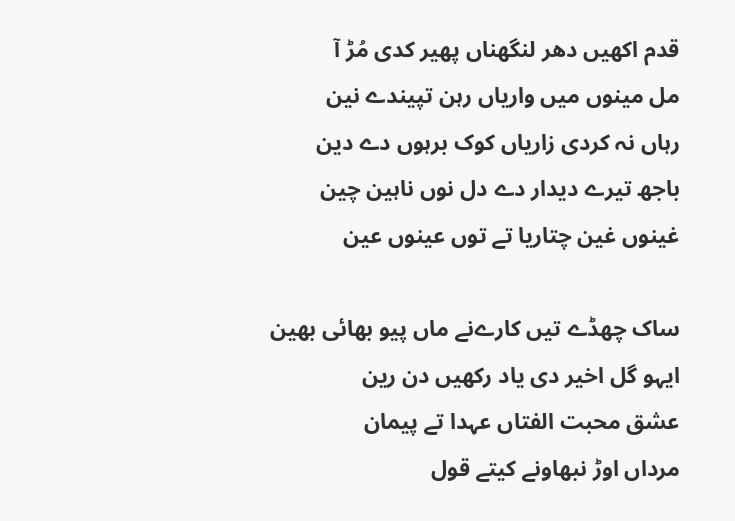قدم اکھیں دھر لنگھناں پھیر کدی مُڑ آ
مل مینوں میں واریاں رہن تپیندے نین
رہاں نہ کردی زاریاں کوک برہوں دے دین
باجھ تیرے دیدار دے دل نوں ناہین چین
غینوں غین چتاریا تے توں عینوں عین

ساک چھڈے تیں کارےنے ماں پیو بھائی بھین
ایہو گل اخیر دی یاد رکھیں دن رین
عشق محبت الفتاں عہدا تے پیمان
مرداں اوڑ نبھاونے کیتے قول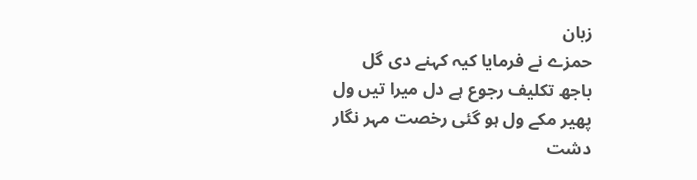زبان
حمزے نے فرمایا کیہ کہنے دی گل
باجھ تکلیف رجوع ہے دل میرا تیں ول
پھیر مکے ول ہو گئی رخصت مہر نگار
دشت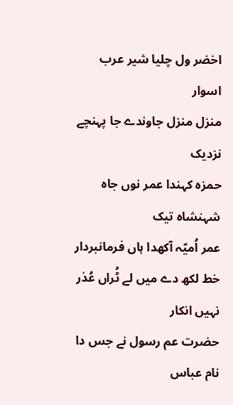اخضر ول چلیا شیر عرب اسوار
منزل منزل جاوندے جا پہنچے نزدیک
حمزہ کہندا عمر نوں جاہ شہنشاہ تیک
عمر اُمیّہ آکھدا ہاں فرمانبردار
خط لکھ دے میں لے ٹُراں عُذر نہیں انکار
حضرت عم رسول نے جس دا نام عباس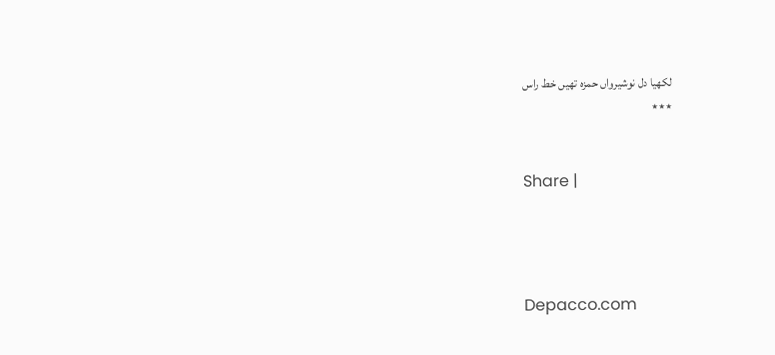لکھیا دل نوشیرواں حمزہ تھیں خط راس
٭٭٭


Share |




Depacco.com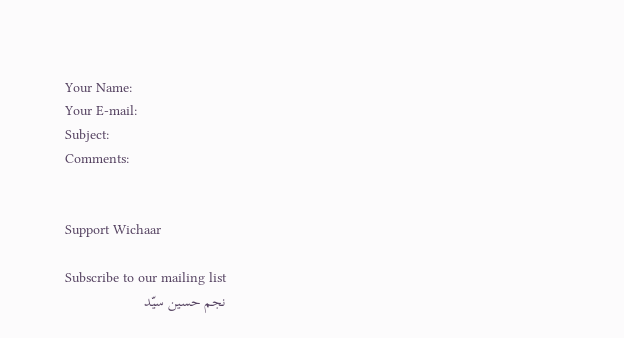Your Name:
Your E-mail:
Subject:
Comments:


Support Wichaar

Subscribe to our mailing list
نجم حسین سیّد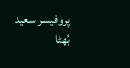پروفیسر سعید بُھٹا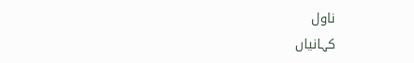ناول
کہانیاں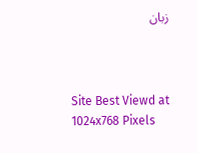زبان



Site Best Viewd at 1024x768 Pixels